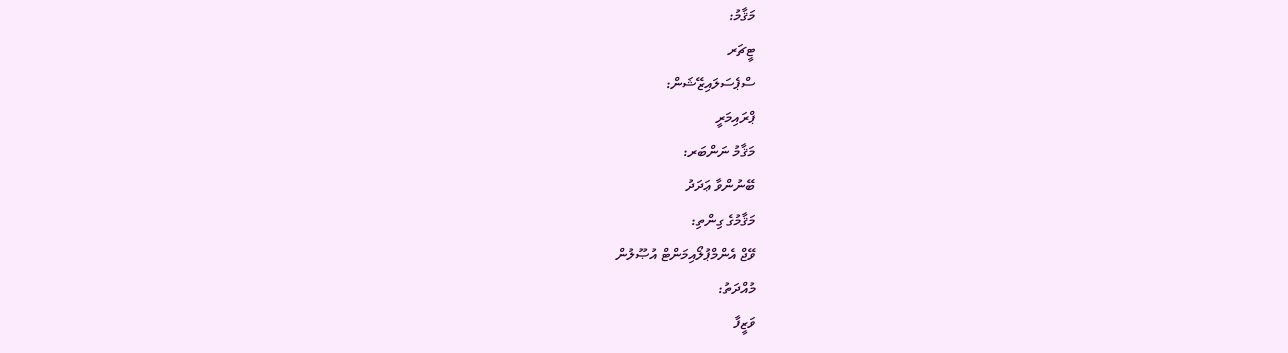މަޤާމު:
ޓީޗަރ
ސްޕެސަލައިޒޭޝަން:
ޕްރައިމަރީ
މަޤާމު ނަންބަރ:
ބޭނުންވާ ޢަދަދު
މަޤާމުގެ ގިންތި:
ވޭޖް އެންމްޕުލޯއިމަންޓް އުޞޫލުން
މުއްދަތު:
ވަޒީފާ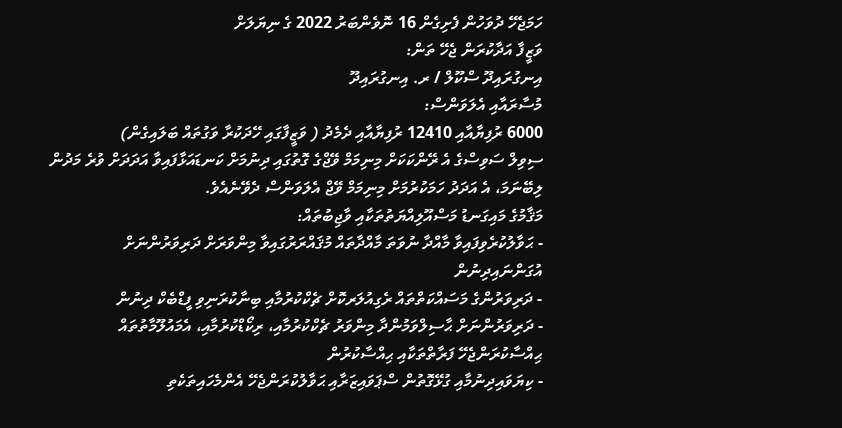ހަމަޖެހޭ ދުވަހުން ފެށިގެން 16 ނޮވެންބަރު 2022 ގެ ނިޔަލަށް
ވަޒީފާ އަދާކުރަން ޖެހޭ ތަން:
އިނގުރައިދޫ ސްކޫލް / ރ. އިނގުރައިދޫ
މުސާރައާއި އެލަވަންސް:
6000 ރުފިޔާއާއި 12410 ރުފިޔާއާއި ދެމެދު ( ވަޒީފާގައި ހޭދަކުރާ ވަގުތައް ބަލައިގެން)
ސިވިލް ސަވިސްގެ އެ ރޭންކަކަށް މިނިމަމް ވޭޖްގެ ގޮތުގައި ދިނުމަށް ކަނޑައަޅާފައިވާ އަދަދަށް ވުރެ މަދުން ލިބޭނަމަ، އެ އަދަދު ހަމަކުރުމަށް މިނިމަމް ވޭޖް އެލަވަންސް ދެވޭނެއެވެ.
މަޤާމުގެ މައިގަނޑު މަސްއޫލިއްޔަތުތަކާއި ވާޖިބުތައް:
- ޙަވާލުކުރެވިފައިވާ މާއްދާ ނުވަތަ މާއްދާތައް މުޤައްރަރުގައިވާ މިންވަރަށް ދަރިވަރުންނަށް އުގަންނައިދިނުން
- ދަރިވަރުންގެ މަސައްކަތްތައް ރެގިއުލަރކޮށް ޗެކްކުރުމާއި ބިނާކުރަނިވި ފީޑްބެކް ދިނުން
- ދަރިވަރުންނަށް ޙާސިލްވަމުންދާ މިންވަރު ޗެކްކުރުމާއި، ރިކޯޑްކުރުމާއި، އެމައުލޫމާތުތައް ޙިއްސާކުރަންޖެހޭ ފަރާތްތަކާއި ޙިއްސާކުރުން
- ކިޔަވައިދިނުމާއި ގުޅޭގޮތުން ސްޕަވައިޒަރާއި ޙަވާލުކުރަންޖެހޭ އެންމެހައިތަކެތި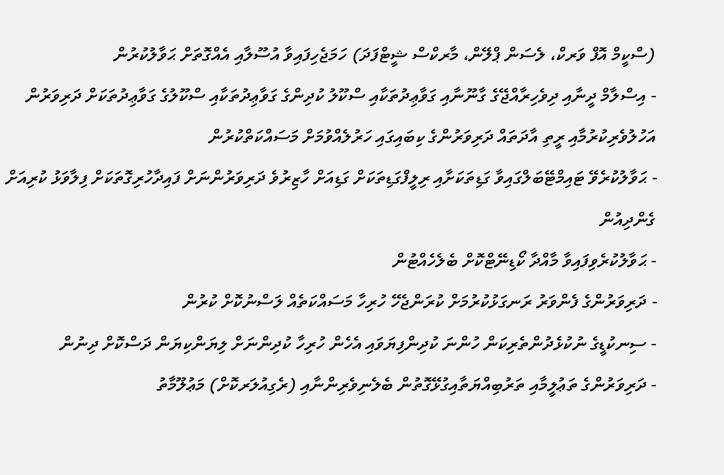(ސްކީމް އޮފް ވަރކް، ލެސަން ޕްލޭން، މާރކްސް ޝީޓްފަދަ) ހަމަޖެހިފައިވާ އުސޫލާއި އެއްގޮތަށް ޙަވާލުކުރުން
- އިސްލާމް ދީނާއި ދިވެހިރާއްޖޭގެ ގާނޫނާއި ގަވާޢިދުތަކާއި ސްކޫލު ކުދިންގެ ގަވާޢިދުތަކާއި ސްކޫލުގެ ގަވާޢިދުތަކަށް ދަރިވަރުން އަހުލުވެރިކުރުމާއި ރީތި އާދަތައް ދަރިވަރުންގެ ކިބައިގައި ހަރުލެއްވުމަށް މަސައްކަތްކުރުން
- ޙަވާލުކުރެވޭ ޓައިމްޓޭބަލްގައިވާ ގަޑިތަކަށާއި ރިލީފްގަޑިތަކަށް ގަޑިއަށް ހާޒިރުވެ ދަރިވަރުންނަށް ފައިދާހުރިގޮތަކަށް ފިލާވަޅު ކުރިއަށް ގެންދިއުން
- ޙަވާލުކުރެވިފައިވާ މާއްދާ ކޯޑިނޭޓްކޮށް ބެލެހެއްޓުން
- ދަރިވަރުންގެ ފެންވަރު ރަނގަޅުކުރުމަށް ކުރަންޖެހޭ ހުރިހާ މަސައްކަތެއް ލަސްނުކޮށް ކުރުން
- ސިނކުޑީގެ ނުކުޅެދުންތެރިކަން ހުންނަ ކުދިންފިޔަވައި އެހެން ހުރިހާ ކުދިންނަށް ލިޔަންކިޔަން ދަސްކޮށް ދިނުން
- ދަރިވަރުންގެ ތަޢުލީމާއި ތަރުބިއްޔަތާއިގުޅޭގޮތުން ބެލެނިވެރިންނާއި (ރެގިއުލަރކޮށް) މަޢުލޫމާތު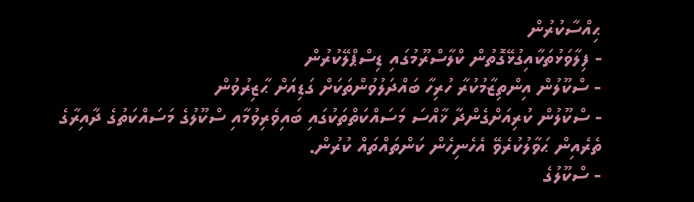ޙިއްސާކުރުން
- ފިލާވަޅުތަކާއިގުޅޭގޮތުން ކްލާސްރޫމުގައި ޑިސްޕްލޭކުރުން
- ސްކޫލުން އިންތިޒާމުކުރާ ހުރިހާ ބައްދަލުވުންތަކަށް ގަޑިއަށް ޙާޒިރުވުން
- ސްކޫލުން ކުރިއަށްގެންދާ ޚާއްސަ މަސައްކަތްތަކުގައި ބައިވެރިވުމާއި ސްކޫލުގެ މަސައްކަތުގެ ދާއިރާގެ ތެރެއިން ޙަވާލުކުރެވޭ އެހެނިހެން ކަންތައްތައް ކުރުން.
- ސްކޫލުގެ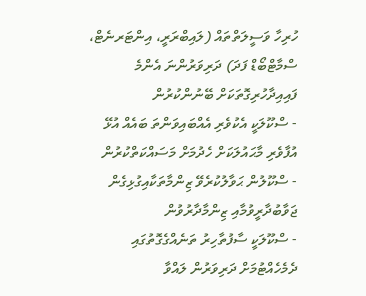ހުރިހާ ވަސީލަތްތައް (ލައިބްރަރީ، އިންޓަރނެޓް، ސްމާޓްބޯޑް ފަދަ) ދަރިވަރުންނަ އެންމެ ފައިއިދާހުރިގޮތަކަށް ބޭނުންކުރުން
- ސްކޫލަކީ އެކުވެރި އެއްބައިވަންތަ ބައެއް އުޅޭ އުފާވެރި މާޙައުލަކަށް ހެދުމަށް މަސައްކަތްކުރުން
- ސްކޫލުން ޙަވާލުކުރެވޭ ޒިންމާތަކާއިގުޅިގެން ޖަވާބުދާރީވުމާއި ޒިންމާދާރުވުން
- ސްކޫލަކީ ސާފުތާހިރު ތަނެއްގެގޮތުގައި ދެމެހެއްޓުމަށް ދަރިވަރުން ލައްވާ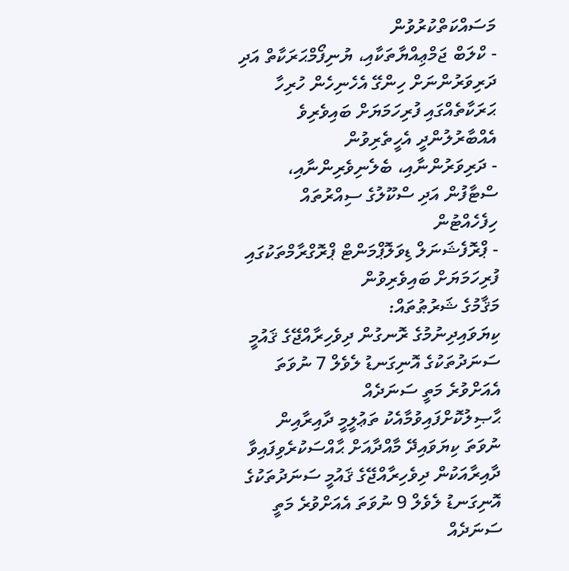މަސައްކަތްކުރުވުން
- ކްލަބް ޖަމްޢިއްޔާތަކާއި، ޔުނިފޯމްޙަރަކާތް އަދި ދަރިވަރުންނަށް ހިންގޭ އެހެނިހެން ހުރިހާ ޙަރަކާތެއްގައި ފުރިހަމަޔަށް ބައިވެރިވެ އެއްބާރުލުންދީ އެހީތެރިވުން
- ދަރިވަރުންނާއި، ބެލެނިވެރިންނާއި، ސްޓާފުން އަދި ސްކޫލުގެ ސިއްރުތައް ހިފެހެއްޓުން
- ޕްރޮފެޝަނަލް ޑިވަލޮޕްމަންޓް ޕްރޮގްރާމްތަކުގައި ފުރިހަމަޔަށް ބައިވެރިވުން
މަޤާމުގެ ޝަރުޠުތައް:
ކިޔަވައިދިނުމުގެ ރޮނގުން ދިވެހިރާއްޖޭގެ ޤައުމީ ސަނަދުތަކުގެ އޮނިގަނޑު ލެވެލް 7 ނުވަތަ އެއަށްވުރެ މަތީ ސަނަދެއް ޙާޞިލުކޮށްފައިވުމާއެކު ތަޢުލީމީ ދާއިރާއިން ނުވަތަ ކިޔަވައިދޭ މާއްދާއަށް ޙާއްސަކުރެވިފައިވާ ދާއިރާއަކުން ދިވެހިރާއްޖޭގެ ޤައުމީ ސަނަދުތަކުގެ އޮނިގަނޑު ލެވެލް 9 ނުވަތަ އެއަށްވުރެ މަތީ ސަނަދެއް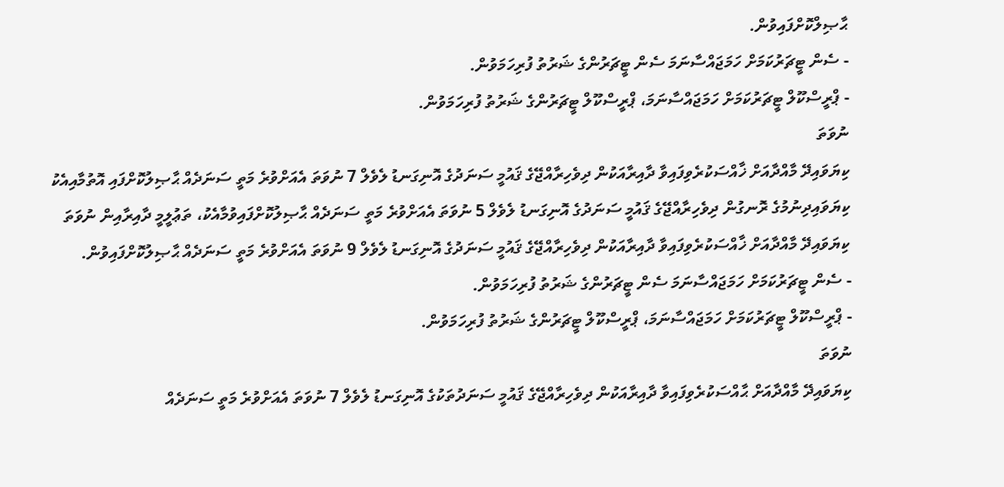ޙާޞިލްކޮށްފައިވުން.
- ސެން ޓީޗަރުކަމަށް ހަމަޖައްސާނަމަ ސެން ޓީޗަރުންގެ ޝަރުތު ފުރިހަމަވުން.
- ޕްރީސްކޫލް ޓީޗަރުކަމަށް ހަމަޖައްސާނަމަ، ޕްރީސްކޫލް ޓީޗަރުންގެ ޝަރުތު ފުރިހަމަވުން.
ނުވަތަ
ކިޔަވައިދޭ މާއްދާއަށް ޚާއްސަކުރެވިފައިވާ ދާއިރާއަކުން ދިވެހިރާއްޖޭގެ ޤައުމީ ސަނަދުގެ އޮނިގަނޑު ލެވެލް 7 ނުވަތަ އެއަށްވުރެ މަތީ ސަނަދެއް ޙާޞިލުކޮށްފައި އޮތުމާއިއެކު ކިޔަވައިދިނުމުގެ ރޮނގުން ދިވެހިރާއްޖޭގެ ޤައުމީ ސަނަދުގެ އޮނިގަނޑު ލެވެލް 5 ނުވަތަ އެއަށްވުރެ މަތީ ސަނަދެއް ޙާޞިލުކޮށްފައިވުމާއެކު، ތަޢުލީމީ ދާއިރާއިން ނުވަތަ ކިޔަވައިދޭ މާއްދާއަށް ޚާއްސަކުރެވިފައިވާ ދާއިރާއަކުން ދިވެހިރާއްޖޭގެ ޤައުމީ ސަނަދުގެ އޮނިގަނޑު ލެވެލް 9 ނުވަތަ އެއަށްވުރެ މަތީ ސަނަދެއް ޙާޞިލުކޮށްފައިވުން.
- ސެން ޓީޗަރުކަމަށް ހަމަޖައްސާނަމަ ސެން ޓީޗަރުންގެ ޝަރުތު ފުރިހަމަވުން.
- ޕްރީސްކޫލް ޓީޗަރުކަމަށް ހަމަޖައްސާނަމަ، ޕްރީސްކޫލް ޓީޗަރުންގެ ޝަރުތު ފުރިހަމަވުން.
ނުވަތަ
ކިޔަވައިދޭ މާއްދާއަށް ޙާއްސަކުރެވިފައިވާ ދާއިރާއަކުން ދިވެހިރާއްޖޭގެ ޤައުމީ ސަނަދުތަކުގެ އޮނިގަނޑު ލެވެލް 7 ނުވަތަ އެއަށްވުރެ މަތީ ސަނަދެއް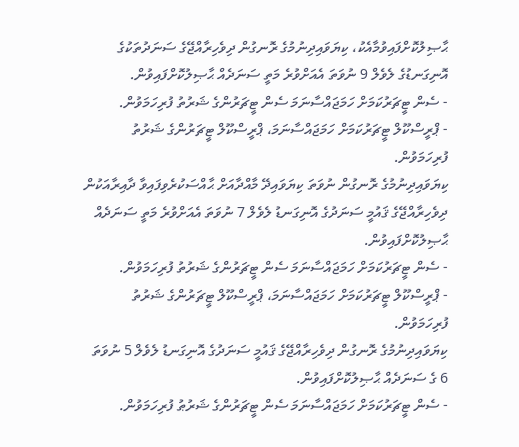ޙާޞިލުކޮށްފައިވުމާއެކު، ކިޔަވައިދިނުމުގެ ރޮނގުން ދިވެހިރާއްޖޭގެ ސަނަދުތަކުގެ އޮނިގަނޑުގެ ލެވެލް 9 ނުވަތަ އެއަށްވުރެ މަތީ ސަނަދެއް ޙާޞިލުކޮށްފައިވުން.
- ސެން ޓީޗަރުކަމަށް ހަމަޖައްސާނަމަ ސެން ޓީޗަރުންގެ ޝަރުތު ފުރިހަމަވުން.
- ޕްރީސްކޫލް ޓީޗަރުކަމަށް ހަމަޖައްސާނަމަ، ޕްރީސްކޫލް ޓީޗަރުންގެ ޝަރުތު ފުރިހަމަވުން.
ކިޔަވައިދިނުމުގެ ރޮނގުން ނުވަތަ ކިޔަވައިދޭ މާއްދާއަށް ޙާއްސަކުރެވިފައިވާ ދާއިރާއަކުން ދިވެހިރާއްޖޭގެ ޤައުމީ ސަނަދުގެ އޮނިގަނޑު ލެވެލް 7 ނުވަތަ އެއަށްވުރެ މަތީ ސަނަދެއް ޙާޞިލުކޮށްފައިވުން.
- ސެން ޓީޗަރުކަމަށް ހަމަޖައްސާނަމަ ސެން ޓީޗަރުންގެ ޝަރުތު ފުރިހަމަވުން.
- ޕްރީސްކޫލް ޓީޗަރުކަމަށް ހަމަޖައްސާނަމަ، ޕްރީސްކޫލް ޓީޗަރުންގެ ޝަރުތު ފުރިހަމަވުން.
ކިޔަވައިދިނުމުގެ ރޮނގުން ދިވެހިރާއްޖޭގެ ޤައުމީ ސަނަދުގެ އޮނިގަނޑު ލެވެލް 5 ނުވަތަ 6 ގެ ސަނަދެއް ޙާޞިލުކޮށްފައިވުން.
- ސެން ޓީޗަރުކަމަށް ހަމަޖައްސާނަމަ ސެން ޓީޗަރުންގެ ޝަރުޠު ފުރިހަމަވުން.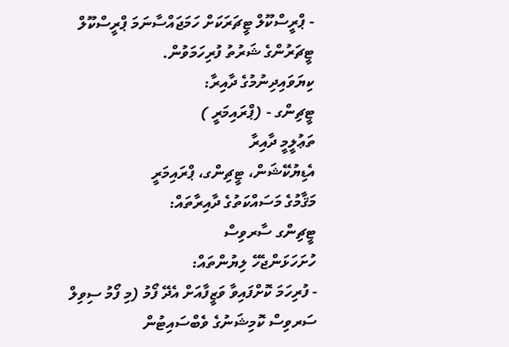- ޕްރީސްކޫލް ޓީޗަރަކަށް ހަމަޖައްސާނަމަ ޕްރީސްކޫލް ޓީޗަރުންގެ ޝަރުތު ފުރިހަމަވުން.
ކިޔަވައިދިނުމުގެ ދާއިރާ:
ޓީޗިންގ - (ޕްރައިމަރީ )
ތަޢުލީމީ ދާއިރާ
އެޑިޔުކޭޝަން، ޓީޗިންގ، ޕްރައިމަރީ
މަޤާމުގެ މަސައްކަތުގެ ދާއިރާތައް:
ޓީޗިންގ ސާރވިސް
ހުށަހަޅަންޖެހޭ ލިޔުންތައް:
- ފުރިހަމަ ކޮށްފައިވާ ވަޒީފާއަށް އެދޭ ފޯމު (މި ފޯމު ސިވިލް ސަރވިސް ކޮމިޝަނުގެ ވެބްސައިޓުން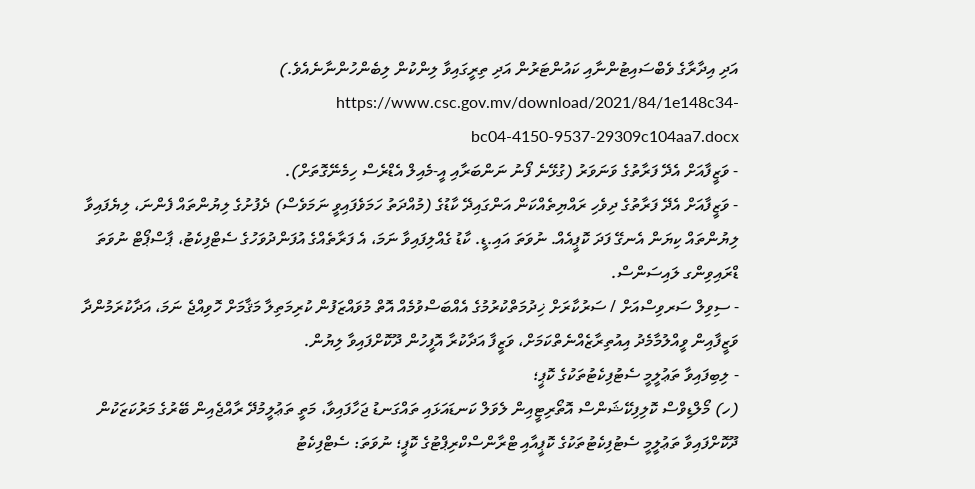އަދި އިދާރާގެ ވެބްސައިޓުންނާއި ކައުންޓަރުން އަދި ތިރީގައިވާ ލިންކުން ލިބެންހުންނާނެއެވެ.) https://www.csc.gov.mv/download/2021/84/1e148c34-bc04-4150-9537-29309c104aa7.docx
- ވަޒީފާއަށް އެދޭ ފަރާތުގެ ވަނަވަރު (ގުޅޭނެ ފޯނު ނަންބަރާއި އީ-މެއިލް އެޑްރެސް ހިމެނޭގޮތަށް).
- ވަޒީފާއަށް އެދޭ ފަރާތުގެ ދިވެހި ރައްޔިތެއްކަން އަންގައިދޭ ކާޑުގެ (މުއްދަތު ހަމަވެފައިވީ ނަމަވެސް) ދެފުށުގެ ލިޔުންތައް ފެންނަ، ލިޔެފައިވާ ލިޔުންތައް ކިޔަން އެނގޭ ފަދަ ކޮޕީއެއް. ނުވަތަ އައި.ޑީ. ކާޑު ގެއްލިފައިވާ ނަމަ، އެ ފަރާތެއްގެ އުފަންދުވަހުގެ ސެޓްފިކެޓު، ޕާސްޕޯޓް ނުވަތަ ޑްރައިވިންގ ލައިސަންސް.
- ސިވިލް ސަރވިސްއަށް / ސަރުކާރަށް ޚިދުމަތްކުރުމުގެ އެއްބަސްވުމެއް އޮތް މުވައްޒަފުން ކުރިމަތިލާ މަޤާމަށް ހޮވިއްޖެ ނަމަ، އަދާކުރަމުންދާ ވަޒީފާއިން ވީއްލުމާމެދު އިއުތިރާޒެއްނެތްކަމަށް، ވަޒީފާ އަދާކުރާ އޮފީހުން ދޫކޮށްފައިވާ ލިޔުން.
- ލިބިފައިވާ ތަޢުލީމީ ސެޓުފިކެޓުތަކުގެ ކޮޕީ؛
(ހ) މޯލްޑިވްސް ކޮލިފިކޭޝަންސް އޮތޯރިޓީއިން ލެވަލް ކަނޑައަޅައި ތައްގަނޑު ޖަހާފައިވާ، މަތީ ތަޢުލީމުދޭ ރާއްޖެއިން ބޭރުގެ މަރުކަޒަކުން ދޫކޮށްފައިވާ ތަޢުލީމީ ސެޓުފިކެޓުތަކުގެ ކޮޕީއާއި ޓްރާންސްކްރިޕްޓުގެ ކޮޕީ؛ ނުވަތަ: ސެޓްފިކެޓު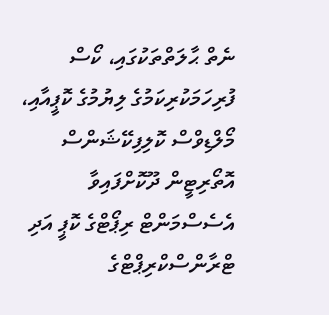ނެތް ޙާލަތްތަކުގައި، ކޯސް ފުރިހަމަކުރިކަމުގެ ލިޔުމުގެ ކޮޕީއާއި، މޯލްޑިވްސް ކޮލިފިކޭޝަންސް އޮތޯރިޓީން ދޫކޮށްފައިވާ އެސެސްމަންޓް ރިޕޯޓްގެ ކޮޕީ އަދި ޓްރާންސްކްރިޕްޓްގެ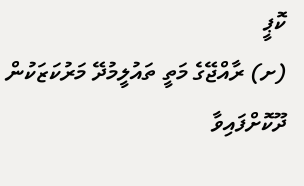ކޮޕީ
(ށ) ރާއްޖޭގެ މަތީ ތައުލީމުދޭ މަރުކަޒަކުން ދޫކޮށްފައިވާ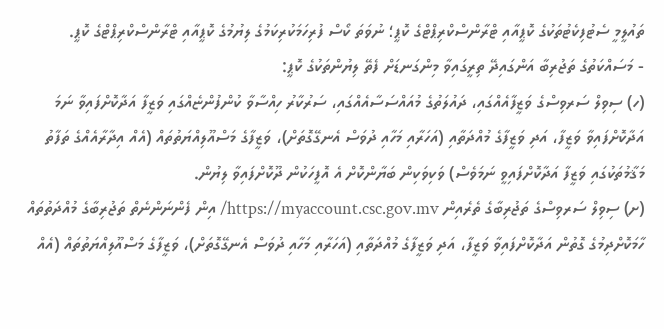ތައުލީމީ ސެޓުފިކެޓުތަކުގެ ކޮޕީއާއި ޓްރާންސްކްރިޕްޓްގެ ކޮޕީ؛ ނުވަތަ ކޯސް ފުރިހަމަކުރިކަމުގެ ލިޔުމުގެ ކޮޕީއާއި ޓްރާންސްކްރިޕްޓްގެ ކޮޕީ.
- މަސައްކަތުގެ ތަޖުރިބާ އަންގައިދޭ ތިރީގައިވާ މިންގަނޑަށް ފެތޭ ލިޔުންތަކުގެ ކޮޕީ:
(ހ) ސިވިލް ސަރވިސްގެ ވަޒީފާއެއްގައި، ދައުލަތުގެ މުއައްސަސާއެއްގައި، ސަރުކާރު ހިއްސާވާ ކުންފުންޏެއްގައި ވަޒީފާ އަދާކޮށްފައިވާ ނަމަ އަދާކޮށްފައިވާ ވަޒީފާ، އަދި ވަޒީފާގެ މުއްދަތާއި (އަހަރާއި މަހާއި ދުވަސް އެނގޭގޮތަށް)، ވަޒީފާގެ މަސްއޫލިއްޔަތުތައް (އެއް އިދާރާއެއްގެ ތަފާތު މަޤާމުތަކުގައި ވަޒީފާ އަދާކޮށްފައިވީ ނަމަވެސް) ވަކިވަކިން ބަޔާންކޮށް އެ އޮފީހަކުން ދޫކޮށްފައިވާ ލިޔުން.
(ށ) ސިވިލް ސަރވިސްގެ ތަޖުރިބާގެ ތެރެއިން https://myaccount.csc.gov.mv/ އިން ފެންނަންނެތް ތަޖުރިބާގެ މުއްދަތުތައް ހާމަކޮށްދިމުގެ ގޮތުން އަދާކޮށްފައިވާ ވަޒީފާ، އަދި ވަޒީފާގެ މުއްދަތާއި (އަހަރާއި މަހާއި ދުވަސް އެނގޭގޮތަށް)، ވަޒީފާގެ މަސްއޫލިއްޔަތުތައް (އެއް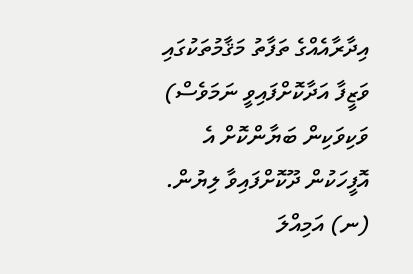އިދާރާއެއްގެ ތަފާތު މަޤާމުތަކުގައި ވަޒީފާ އަދާކޮށްފައިވީ ނަމަވެސް) ވަކިވަކިން ބަޔާންކޮށް އެ އޮފީހަކުން ދޫކޮށްފައިވާ ލިޔުން.
(ނ) އަމިއްލަ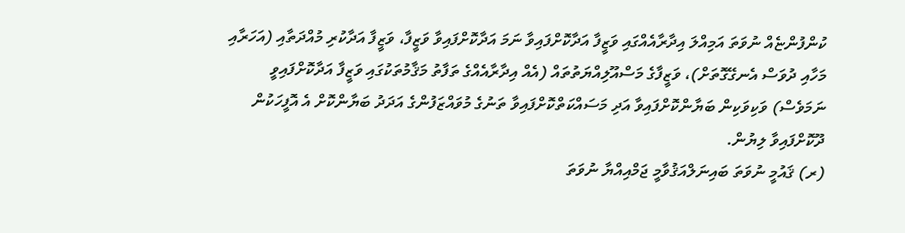ކުންފުންޏެއް ނުވަތަ އަމިއްލަ އިދާރާއެއްގައި ވަޒީފާ އަދާކޮށްފައިވާ ނަމަ އަދާކޮށްފައިވާ ވަޒީފާ، ވަޒީފާ އަދާކުރި މުއްދަތާއި (އަހަރާއި މަހާއި ދުވަސް އެނގޭގޮތަށް)، ވަޒީފާގެ މަސްއޫލިއްޔަތުތައް (އެއް އިދާރާއެއްގެ ތަފާތު މަޤާމުތަކުގައި ވަޒީފާ އަދާކޮށްފައިވީ ނަމަވެސް) ވަކިވަކިން ބަޔާންކޮށްފައިވާ އަދި މަސައްކަތްކޮށްފައިވާ ތަނުގެ މުވައްޒަފުންގެ އަދަދު ބަޔާންކޮށް އެ އޮފީހަކުން ދޫކޮށްފައިވާ ލިޔުން.
(ރ) ޤައުމީ ނުވަތަ ބައިނަލްއަޤުވާމީ ޖަމްއިއްޔާ ނުވަތަ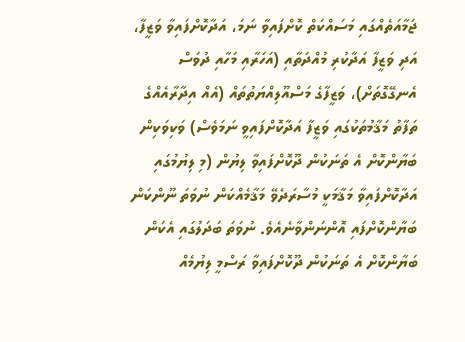ޖަމާއަތެއްގައި މަސައްކަތް ކޮށްފައިވާ ނަމަ، އަދާކޮށްފައިވާ ވަޒީފާ، އަދި ވަޒީފާ އަދާކުރި މުއްދަތާއި (އަހަރާއި މަހާއި ދުވަސް އެނގޭގޮތަށް)، ވަޒީފާގެ މަސްއޫލިއްޔަތުތައް (އެއް އިދާރާއެއްގެ ތަފާތު މަޤާމުތަކުގައި ވަޒީފާ އަދާކޮށްފައިވީ ނަމަވެސް) ވަކިވަކިން ބަޔާންކޮށް އެ ތަނަކުން ދޫކޮށްފައިވާ ލިޔުން (މި ލިޔުމުގައި އަދާކޮށްފައިވާ މަޤާމަކީ މުސާރަދެވޭ މަޤާމެއްކަން ނުވަތަ ނޫންކަން ބަޔާންކޮށްފައި އޮންނަންވާނެއެވެ. ނުވަތަ ބަދަލުގައި އެކަން ބަޔާންކޮށް އެ ތަނަކުން ދޫކޮށްފައިވާ ރަސްމީ ލިޔުމެއް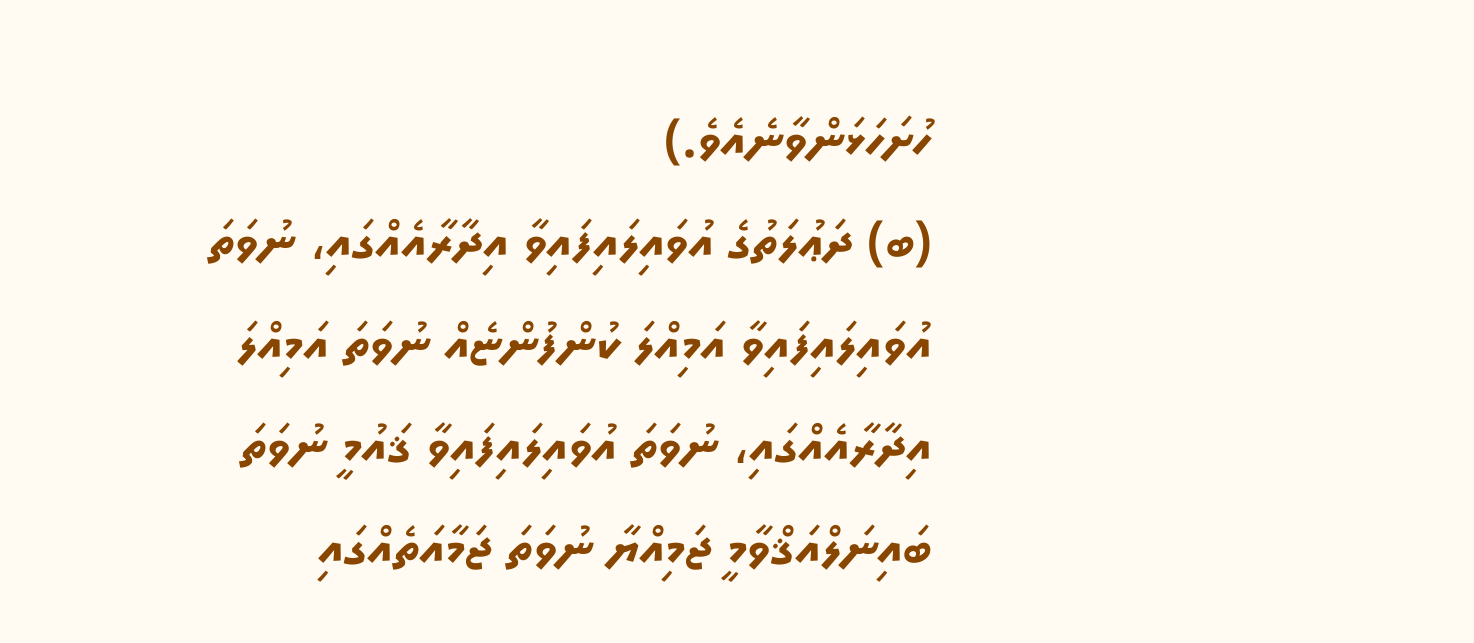ހުށަހަޅަންވާނެއެވެ.)
(ބ) ދަޢުލަތުގެ އުވައިލައިފައިވާ އިދާރާއެއްގައި، ނުވަތަ އުވައިލައިފައިވާ އަމިއްލަ ކުންފުންޏެއް ނުވަތަ އަމިއްލަ އިދާރާއެއްގައި، ނުވަތަ އުވައިލައިފައިވާ ޤައުމީ ނުވަތަ ބައިނަލްއަޤްވާމީ ޖަމިއްޔާ ނުވަތަ ޖަމާއަތެއްގައި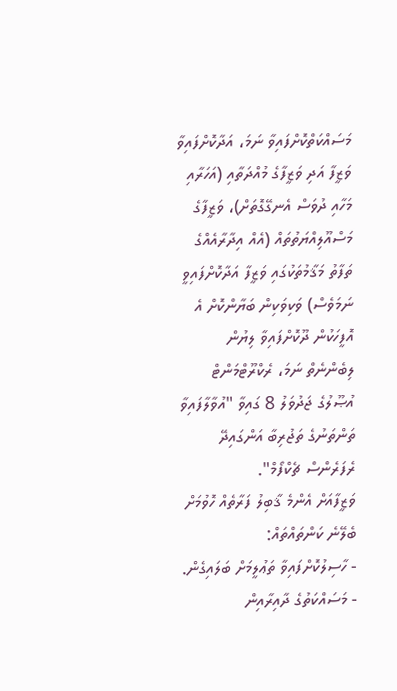މަސައްކަތްކޮށްފައިވާ ނަމަ، އަދާކޮށްފައިވާ ވަޒީފާ އަދި ވަޒީފާގެ މުއްދަތާއި (އަހަރާއި މަހާއި ދުވަސް އެނގޭގޮތަށް)، ވަޒީފާގެ މަސްއޫލިއްޔަތުތައް (އެއް އިދާރާއެއްގެ ތަފާތު މަޤާމުތަކުގައި ވަޒީފާ އަދާކޮށްފައިވީ ނަމަވެސް) ވަކިވަކިން ބަޔާންކޮށް އެ އޮފީހަކުން ދޫކޮށްފައިވާ ލިޔުން ލިބެންނެތް ނަމަ، ރެކްރޫޓްމަންޓް އުޞޫލުގެ ޖަދުވަލު 8 ގައިވާ "އުވާލާފައިވާ ތަންތަނުގެ ތަޖުރިބާ އަންގައިދޭ ރެފަރެންސް ޗެކްފޯމް".
ވަޒީފާއަށް އެންމެ ޤާބިލު ފަރާތެއް ހޮވުމަށް ބެލޭނެ ކަންތައްތައް:
- ހާސިލުކޮށްފައިވާ ތަޢުލީމަށް ބަލައިގެން.
- މަސައްކަތުގެ ދާއިރާއިން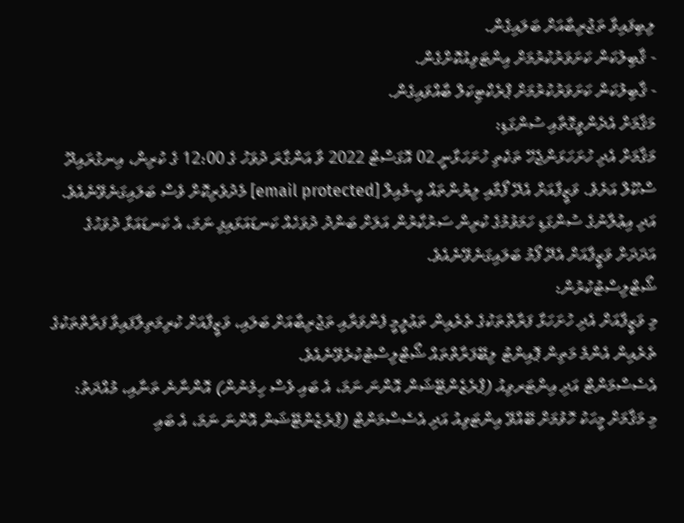ލިބިފައިވާ ތަޖުރިބާއަށް ބަލައިގެން.
- ޤާބިލުކަން ކަށަވަރުކުރުމަށް އިންޓަވިއުކޮށްގެން.
- ޤާބިލުކަން ކަށަވަރުކުރުމަށް ޕްރެކްޓިކަލް ބާއްވައިގެން.
މަޤާމަށް އެދެންވީގޮތާއި ސުންގަޑި:
މަޤާމަށް އެދި ހުށަހަޅަންޖެހޭ ތަކެތި ހުށަހަޅާނީ 02 އޮގަސްޓް 2022 ވާ އަންގާރަ ދުވަހު ގެ 12:00 ގެ ކުރިން، އިނގުރައިދޫ ސްކޫލް އަށެވެ. ވަޒީފާއަށް އެދޭ ފޯމާއި ލިޔުންތައް އީ-މެއިލް [email protected] މެދުވެރިކޮށް ވެސް ބަލައިގަނެވޭނެއެވެ.
އަދި އިޢުލާނުގެ ސުންގަޑި ހަމަވުމުގެ ކުރިން ސަރުކާރުން އަލަށް ބަންދު ދުވަހެއް ކަނޑައަޅައިފި ނަމަ، އެ ކަނޑައަޅާ ދުވަހުގެ އަދަދަށް ވަޒީފާއަށް އެދޭ ފޯމު ބަލައިގަނެވޭނެއެވެ.
ޝޯޓްލިސްޓުކުރުން:
މި ވަޒީފާއަށް އެދި ހުށަހަޅާ ފަރާތްތަކުގެ ތެރެއިން ތަޢުލީމީ ފެންވަރާއި ތަޖުރިބާއަށް ބަލައި، ވަޒީފާއަށް ކުރިމަތިލާފައިވާ ފަރާތްތަކުގެ ތެރެއިން އެންމެ މަތިން ޕޮއިންޓު ލިބޭފަރާތްތައް ޝޯޓްލިސްޓުކުރެވޭނެއެވެ.
އެސެސްމަންޓް އަދި އިންޓަރވިއު (ޕްރެޒެންޓޭޝަން އޮންނަ ނަމަ، އެ ބައި ވެސް ހިމެނުން) އޮންނާނެ ތަނާއި، މުއްދަތު:
މި މަޤާމަށް މީހަކު ހޮވުމަށް ބޭއްވޭ އިންޓަވިއު އަދި އެސެސްމަންޓް (ޕްރެޒެންޓޭޝަން އޮންނަ ނަމަ، އެ ބައި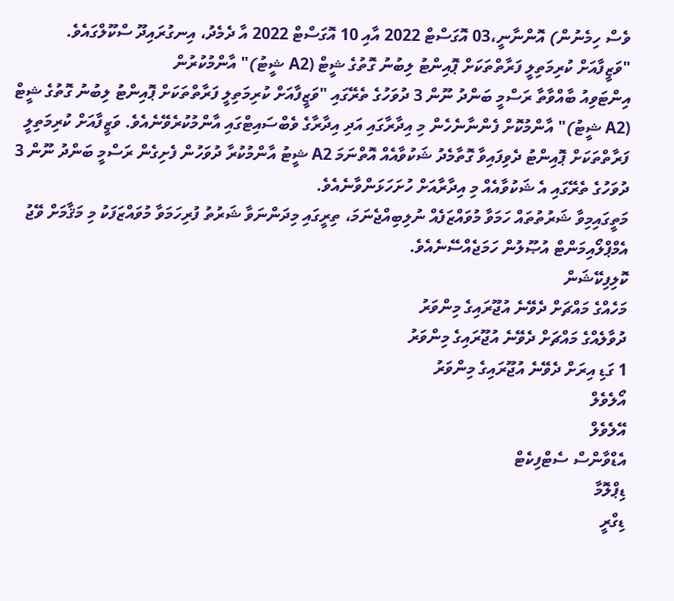ވެސް ހިމެނުން) އޮންނާނީ،03 އޮގަސްޓް 2022 އާއި 10 އޮގަސްޓް 2022 އާ ދެމެދު، އިނގުރައިދޫ ސްކޫލްގައެވެ.
"ވަޒީފާއަށް ކުރިމަތިލީ ފަރާތްތަކަށް ޕޮއިންޓު ލިބުނު ގޮތުގެ ޝީޓް (A2 ޝީޓު)" އާންމުކުރުން
އިންޓަވިއު ބާއްވާތާ ރަސްމީ ބަންދު ނޫން 3 ދުވަހުގެ ތެރޭގައި "ވަޒީފާއަށް ކުރިމަތިލީ ފަރާތްތަކަށް ޕޮއިންޓު ލިބުނު ގޮތުގެ ޝީޓް (A2 ޝީޓު)" އާންމުކޮށް ފެންނާނެހެން މި އިދާރާގައި އަދި އިދާރާގެ ވެބްސައިޓްގައި އާންމުކުރެވޭނެއެވެ. ވަޒީފާއަށް ކުރިމަތިލީ ފަރާތްތަކަށް ޕޮއިންޓު ދެވިފައިވާ ގޮތާމެދު ޝަކުވާއެއް އޮތްނަމަ A2 ޝީޓު އާންމުކުރާ ދުވަހުން ފެށިގެން ރަސްމީ ބަންދު ނޫން 3 ދުވަހުގެ ތެރޭގައި އެ ޝަކުވާއެއް މި އިދާރާއަށް ހުށަހަޅަންވާނެއެވެ.
މަތީގައިމިވާ ޝަރުތުތައް ހަމަވާ މުވައްޒަފެއް ނުލިބިއްޖެނަމަ، ތިރީގައި މިދަންނަވާ ޝަރުތު ފުރިހަމަވާ މުވައްޒަފަކު މި މަޤާމަށް ވޭޖު އެމްޕްލޯއިމަންޓް އުޞޫލުން ހަމަޖެއްސޭނެއެވެ.
ކޮލިފިކޭޝަން
މަހެއްގެ މައްޗަށް ދެވޭނެ އުޖޫރައިގެ މިންވަރު
ދުވާލެއްގެ މައްޗަށް ދެވޭނެ އުޖޫރައިގެ މިންވަރު
1 ގަޑި އިރަށް ދެވޭނެ އުޖޫރައިގެ މިންވަރު
އޯލެވެލް
އޭލެވެލް
އެޑްވާންސް ސެޓްފިކެޓް
ޑިޕްލޮމާ
ޑިގްރީ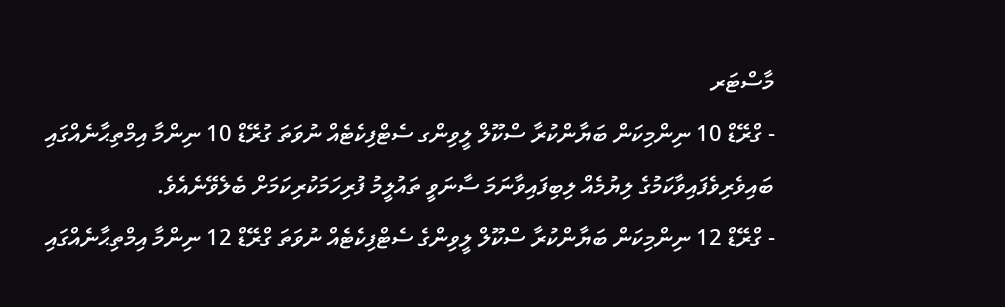މާސްޓަރ
- ގްރޭޑް 10 ނިންމިކަން ބަޔާންކުރާ ސްކޫލް ލީވިންގ ސެޓްފިކެޓެއް ނުވަތަ ގުރޭޑް 10 ނިންމާ އިމްތިޙާނެއްގައި ބައިވެރިވެފައިވާކަމުގެ ލިޔުމެއް ލިބިފައިވާނަމަ ސާނަވީ ތައުލީމު ފުރިހަމަކުރިކަމަށް ބެލެވޭނެއެވެ.
- ގްރޭޑް 12 ނިންމިކަން ބަޔާންކުރާ ސްކޫލް ލީވިންގެ ސެޓްފިކެޓެއް ނުވަތަ ގްރޭޑް 12 ނިންމާ އިމްތިޙާނެއްގައި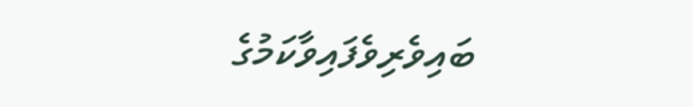ބައިވެރިވެފައިވާކަމުގެ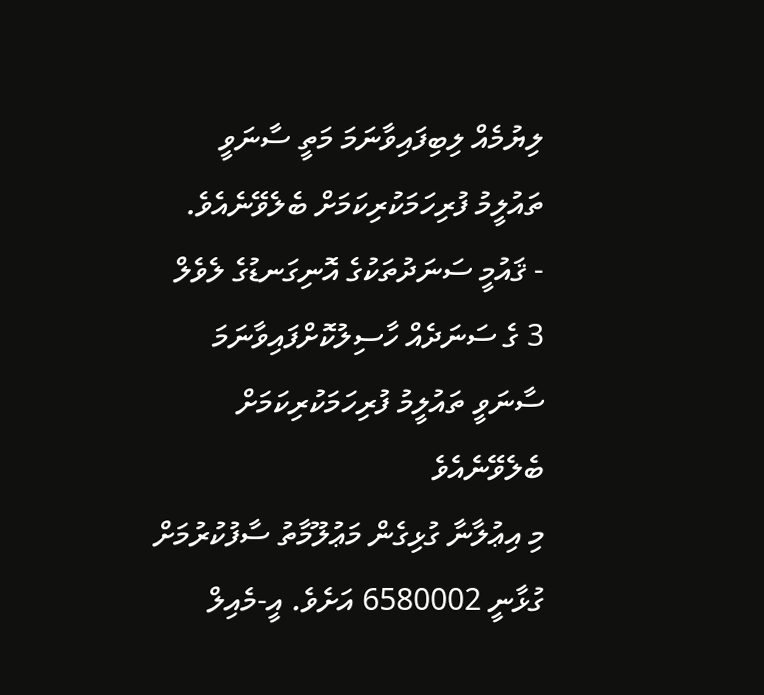ލިޔުމެއް ލިބިފައިވާނަމަ މަތީ ސާނަވީ ތައުލީމު ފުރިހަމަކުރިކަމަށް ބެލެވޭނެއެވެ.
- ޤައުމީ ސަނަދުތަކުގެ އޮނިގަނޑުގެ ލެވެލް 3 ގެ ސަނަދެއް ހާސިލުކޮށްފައިވާނަމަ ސާނަވީ ތައުލީމު ފުރިހަމަކުރިކަމަށް ބެލެވޭނެއެވެ
މި އިޢުލާނާ ގުޅިގެން މަޢުލޫމާތު ސާފުކުރުމަށް ގުޅާނީ 6580002 އަށެވެ. އީ-މެއިލް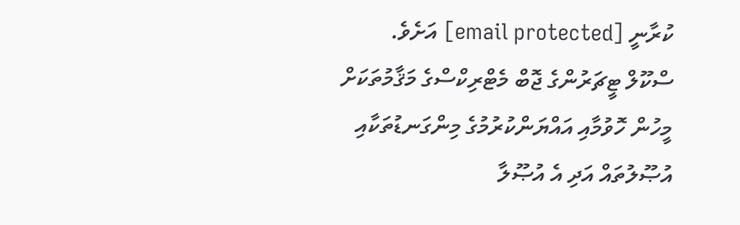ކުރާނީ [email protected] އަށެވެ.
ސްކޫލް ޓީޗަރުންގެ ޖޮބް މެޓްރިކްސްގެ މަޤާމުތަކަށް މީހުން ހޮވުމާއި އައްޔަންކުރުމުގެ މިންގަނޑުތަކާއި އުޞޫލުތައް އަދި އެ އުޞޫލާ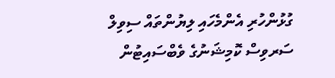ގުޅުންހުރި އެންމެހައި ލިޔުންތައް ސިވިލް ސަރވިސް ކޮމިޝަނުގެ ވެބްސައިޓުން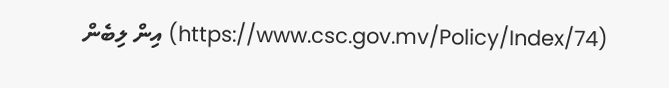(https://www.csc.gov.mv/Policy/Index/74) އިން ލިބެން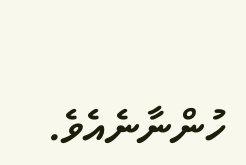ހުންނާނެއެވެ.